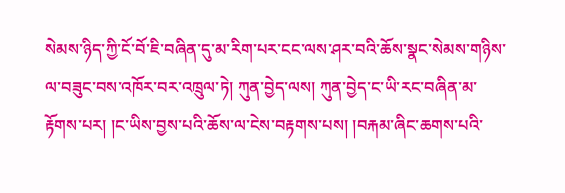སེམས་ཉིད་ཀྱི་ངོ་བོ་ཇི་བཞིན་དུ་མ་རིག་པར་ངང་ལས་ཤར་བའི་ཆོས་སྣང་སེམས་གཉིས་ལ་བཟུང་བས་འཁོར་བར་འཁྲུལ་ཏེ། ཀུན་བྱེད་ལས། ཀུན་བྱེད་ང་ཡི་རང་བཞིན་མ་རྟོགས་པར། །ང་ཡིས་བྱས་པའི་ཆོས་ལ་ངེས་བརྟགས་པས། །བརྐམ་ཞིང་ཆགས་པའི་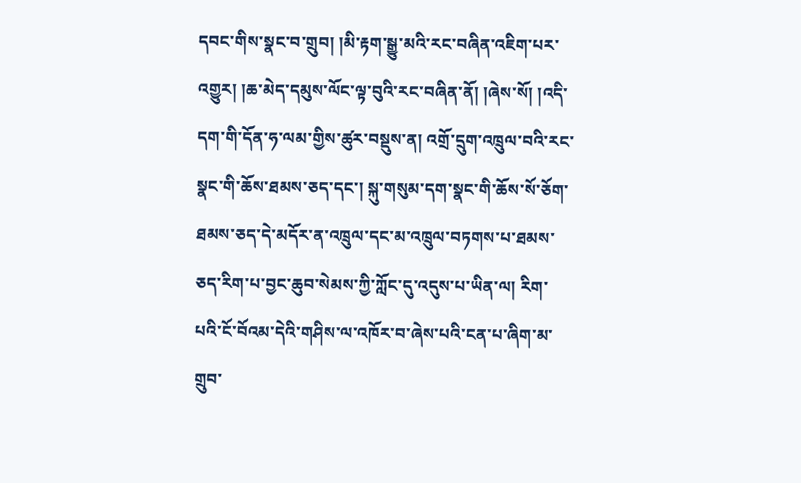དབང་གིས་སྣང་བ་གྲུབ། །མི་རྟག་སྒྱུ་མའི་རང་བཞིན་འཇིག་པར་འགྱུར། །ཆ་མེད་དམུས་ལོང་ལྟ་བུའི་རང་བཞིན་ནོ། །ཞེས་སོ། །འདི་དག་གི་དོན་ཧ་ལམ་གྱིས་ཚུར་བསྡུས་ན། འགྲོ་དྲུག་འཁྲུལ་བའི་རང་སྣང་གི་ཆོས་ཐམས་ཅད་དང་། སྐུ་གསུམ་དག་སྣང་གི་ཆོས་སོ་ཅོག་ཐམས་ཅད་དེ་མདོར་ན་འཁྲུལ་དང་མ་འཁྲུལ་བཏགས་པ་ཐམས་ཅད་རིག་པ་བྱང་ཆུབ་སེམས་ཀྱི་ཀློང་དུ་འདུས་པ་ཡིན་ལ། རིག་པའི་ངོ་བོའམ་དེའི་གཤིས་ལ་འཁོར་བ་ཞེས་པའི་ངན་པ་ཞིག་མ་གྲུབ་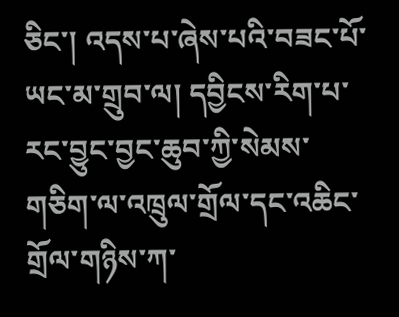ཅིང་། འདས་པ་ཞེས་པའི་བཟང་པོ་ཡང་མ་གྲུབ་ལ། དབྱིངས་རིག་པ་རང་བྱུང་བྱང་ཆུབ་ཀྱི་སེམས་གཅིག་ལ་འཁྲུལ་གྲོལ་དང་འཆིང་གྲོལ་གཉིས་ཀ་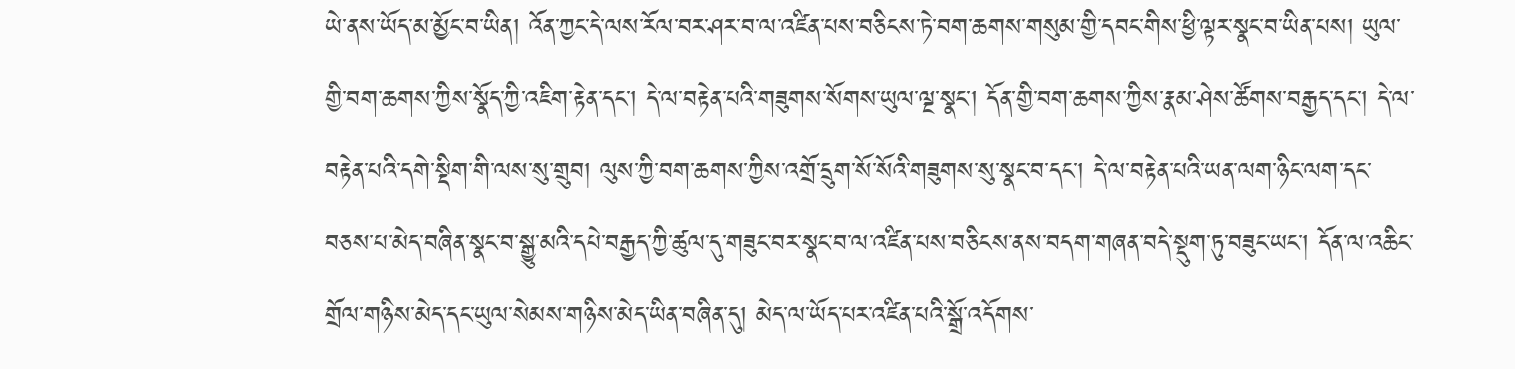ཡེ་ནས་ཡོད་མ་མྱོང་བ་ཡིན། འོན་ཀྱང་དེ་ལས་རོལ་བར་ཤར་བ་ལ་འཛིན་པས་བཅིངས་ཏེ་བག་ཆགས་གསུམ་གྱི་དབང་གིས་ཕྱི་ལྟར་སྣང་བ་ཡིན་པས། ཡུལ་གྱི་བག་ཆགས་ཀྱིས་སྣོད་ཀྱི་འཇིག་རྟེན་དང་། དེ་ལ་བརྟེན་པའི་གཟུགས་སོགས་ཡུལ་ལྔ་སྣང་། དོན་གྱི་བག་ཆགས་ཀྱིས་རྣམ་ཤེས་ཚོགས་བརྒྱད་དང་། དེ་ལ་བརྟེན་པའི་དགེ་སྡིག་གི་ལས་སུ་གྲུབ། ལུས་ཀྱི་བག་ཆགས་ཀྱིས་འགྲོ་དྲུག་སོ་སོའི་གཟུགས་སུ་སྣང་བ་དང་། དེ་ལ་བརྟེན་པའི་ཡན་ལག་ཉིང་ལག་དང་བཅས་པ་མེད་བཞིན་སྣང་བ་སྒྱུ་མའི་དཔེ་བརྒྱད་ཀྱི་ཚུལ་དུ་གཟུང་བར་སྣང་བ་ལ་འཛིན་པས་བཅིངས་ནས་བདག་གཞན་བདེ་སྡུག་ཏུ་བཟུང་ཡང་། དོན་ལ་འཆིང་གྲོལ་གཉིས་མེད་དང་ཡུལ་སེམས་གཉིས་མེད་ཡིན་བཞིན་དུ། མེད་ལ་ཡོད་པར་འཛིན་པའི་སྒྲོ་འདོགས་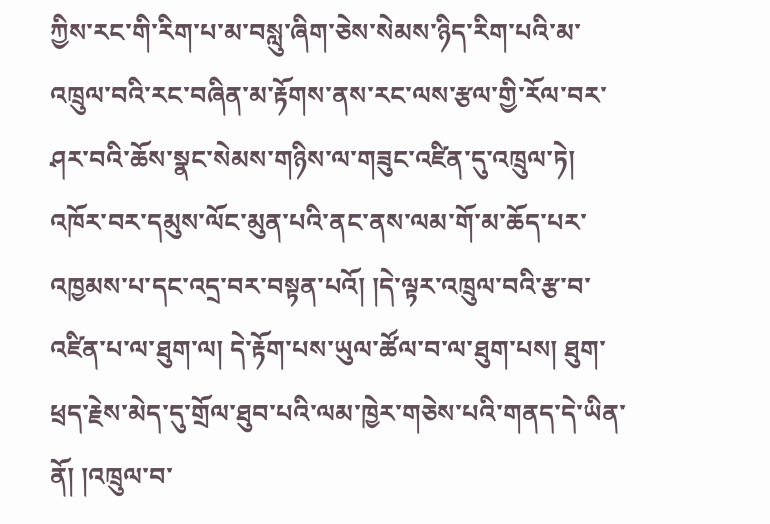ཀྱིས་རང་གི་རིག་པ་མ་བསླུ་ཞིག་ཅེས་སེམས་ཉིད་རིག་པའི་མ་འཁྲུལ་བའི་རང་བཞིན་མ་རྟོགས་ནས་རང་ལས་རྩལ་གྱི་རོལ་བར་ཤར་བའི་ཆོས་སྣང་སེམས་གཉིས་ལ་གཟུང་འཛིན་དུ་འཁྲུལ་ཏེ། འཁོར་བར་དམུས་ལོང་མུན་པའི་ནང་ནས་ལམ་གོ་མ་ཆོད་པར་འཁྱམས་པ་དང་འདྲ་བར་བསྟན་པའོ། །དེ་ལྟར་འཁྲུལ་བའི་རྩ་བ་འཛིན་པ་ལ་ཐུག་ལ། དེ་རྟོག་པས་ཡུལ་ཚོལ་བ་ལ་ཐུག་པས། ཐུག་ཕྲད་རྗེས་མེད་དུ་གྲོལ་ཐུབ་པའི་ལམ་ཁྱེར་གཅེས་པའི་གནད་དེ་ཡིན་ནོ། །འཁྲུལ་བ་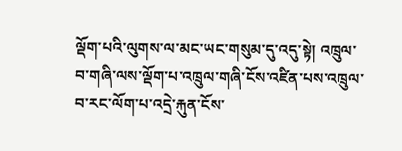ལྡོག་པའི་ལུགས་ལ་མང་ཡང་གསུམ་དུ་འདུ་སྟེ། འཁྲུལ་བ་གཞི་ལས་ལྡོག་པ་འཁྲུལ་གཞི་ངོས་འཛིན་པས་འཁྲུལ་བ་རང་ལོག་པ་འདྲེ་རྐུན་ངོས་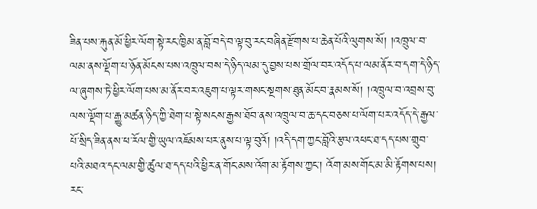ཟིན་པས་རྐུན་མོ་ཕྱིར་ལོག་སྟེ་རང་ཁྱིམ་ན་བློ་བདེ་བ་ལྟ་བུ་རང་བཞིན་རྫོགས་པ་ཆེན་པོའི་ལུགས་སོ། །འཁྲུལ་བ་ལམ་ནས་ལྡོག་པ་ཉོན་མོངས་པས་འཁྲུལ་བས་དེ་ཉིད་ལམ་དུ་བྱས་པས་གྲོལ་བར་འདོད་པ་ལམ་ནོར་བ་དག་དེ་ཉིད་ལ་ཞུགས་ཏེ་ཕྱིར་ལོག་པས་མ་ནོར་བར་འཇུག་པ་ལྟར་གསང་སྔགས་ཐུན་མོང་བ་རྣམས་སོ། །འཁྲུལ་བ་འབྲས་བུ་ལས་ལྡོག་པ་རྒྱུ་མཚན་ཉིད་ཀྱི་ཐེག་པ་སྟེ་སངས་རྒྱས་ཐོབ་ནས་འཁྲུལ་བ་ཆ་དང་བཅས་པ་ལོག་པར་འདོད་དེ་རྒྱལ་པོ་སྲིད་ཟིན་ནས་ཕ་རོལ་གྱི་ཡུལ་འཇོམས་པར་ནུས་པ་ལྟ་བུའོ། །འདི་དག་ཀྱང་བློའི་རྩལ་འཕང་ཐ་དད་པས་གྲུབ་པའི་མཐའ་དང་ལམ་གྱི་ཚུལ་ཐ་དད་པའི་ཕྱིར་ན་གོང་མས་འོག་མ་རྟོགས་ཀྱང་། འོག་མས་གོང་མ་མི་རྟོགས་པས། རང་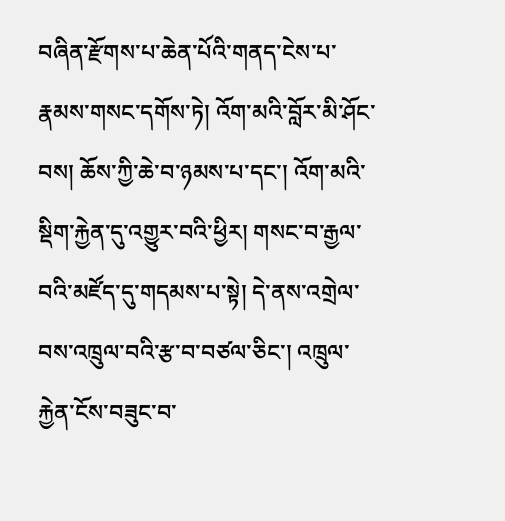བཞིན་རྫོགས་པ་ཆེན་པོའི་གནད་ངེས་པ་རྣམས་གསང་དགོས་ཏེ། འོག་མའི་བློར་མི་ཤོང་བས། ཆོས་ཀྱི་ཆེ་བ་ཉམས་པ་དང་། འོག་མའི་སྡིག་རྐྱེན་དུ་འགྱུར་བའི་ཕྱིར། གསང་བ་རྒྱལ་བའི་མཛོད་དུ་གདམས་པ་སྟེ། དེ་ནས་འགྲེལ་བས་འཁྲུལ་བའི་རྩ་བ་བཙལ་ཅིང་། འཁྲུལ་རྐྱེན་ངོས་བཟུང་བ་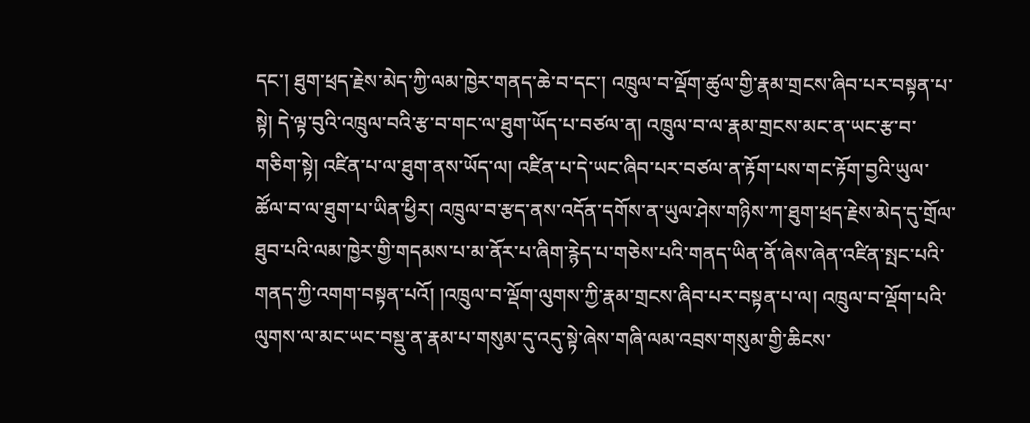དང་། ཐུག་ཕྲད་རྗེས་མེད་ཀྱི་ལམ་ཁྱེར་གནད་ཆེ་བ་དང་། འཁྲུལ་བ་ལྡོག་ཚུལ་གྱི་རྣམ་གྲངས་ཞིབ་པར་བསྟན་པ་སྟེ། དེ་ལྟ་བུའི་འཁྲུལ་བའི་རྩ་བ་གང་ལ་ཐུག་ཡོད་པ་བཙལ་ན། འཁྲུལ་བ་ལ་རྣམ་གྲངས་མང་ན་ཡང་རྩ་བ་གཅིག་སྟེ། འཛིན་པ་ལ་ཐུག་ནས་ཡོད་ལ། འཛིན་པ་དེ་ཡང་ཞིབ་པར་བཙལ་ན་རྟོག་པས་གང་རྟོག་བྱའི་ཡུལ་ཚོལ་བ་ལ་ཐུག་པ་ཡིན་ཕྱིར། འཁྲུལ་བ་རྩད་ནས་འདོན་དགོས་ན་ཡུལ་ཤེས་གཉིས་ཀ་ཐུག་ཕྲད་རྗེས་མེད་དུ་གྲོལ་ཐུབ་པའི་ལམ་ཁྱེར་གྱི་གདམས་པ་མ་ནོར་པ་ཞིག་རྙེད་པ་གཅེས་པའི་གནད་ཡིན་ནོ་ཞེས་ཞེན་འཛིན་སྤང་པའི་གནད་ཀྱི་འགག་བསྟན་པའོ། །འཁྲུལ་བ་ལྡོག་ལུགས་ཀྱི་རྣམ་གྲངས་ཞིབ་པར་བསྟན་པ་ལ། འཁྲུལ་བ་ལྡོག་པའི་ལུགས་ལ་མང་ཡང་བསྡུ་ན་རྣམ་པ་གསུམ་དུ་འདུ་སྟེ་ཞེས་གཞི་ལམ་འབྲས་གསུམ་གྱི་ཆིངས་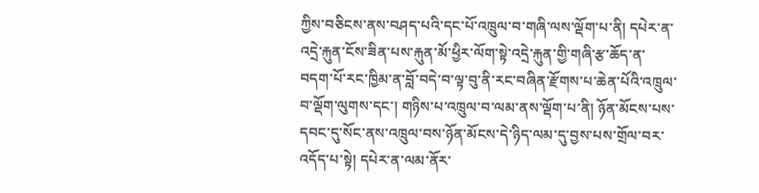ཀྱིས་བཅིངས་ནས་བཤད་པའི་དང་པོ་འཁྲུལ་བ་གཞི་ལས་ལྡོག་པ་ནི། དཔེར་ན་འདྲེ་རྐུན་ངོས་ཟིན་པས་རྐུན་མོ་ཕྱིར་ལོག་སྟེ་འདྲེ་རྐུན་གྱི་གཞི་རྩ་ཆོད་ན་བདག་པོ་རང་ཁྱིམ་ན་བློ་བདེ་བ་ལྟ་བུ་ནི་རང་བཞིན་རྫོགས་པ་ཆེན་པོའི་འཁྲུལ་བ་ལྡོག་ལུགས་དང་། གཉིས་པ་འཁྲུལ་བ་ལམ་ནས་ལྡོག་པ་ནི། ཉོན་མོངས་པས་དབང་དུ་སོང་ནས་འཁྲུལ་བས་ཉོན་མོངས་དེ་ཉིད་ལམ་དུ་བྱས་པས་གྲོལ་བར་འདོད་པ་སྟེ། དཔེར་ན་ལམ་ནོར་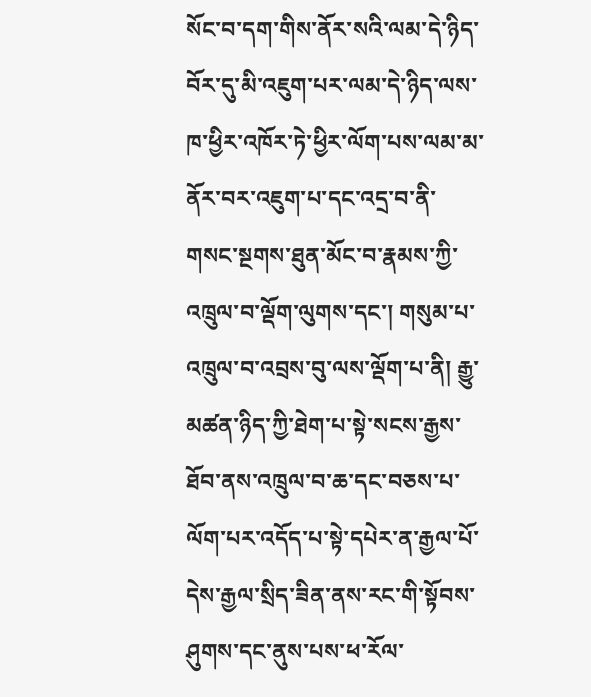སོང་བ་དག་གིས་ནོར་སའི་ལམ་དེ་ཉིད་བོར་དུ་མི་འཇུག་པར་ལམ་དེ་ཉིད་ལས་ཁ་ཕྱིར་འཁོར་ཏེ་ཕྱིར་ལོག་པས་ལམ་མ་ནོར་བར་འཇུག་པ་དང་འདྲ་བ་ནི་གསང་སྔགས་ཐུན་མོང་བ་རྣམས་ཀྱི་འཁྲུལ་བ་ལྡོག་ལུགས་དང་། གསུམ་པ་འཁྲུལ་བ་འབྲས་བུ་ལས་ལྡོག་པ་ནི། རྒྱུ་མཚན་ཉིད་ཀྱི་ཐེག་པ་སྟེ་སངས་རྒྱས་ཐོབ་ནས་འཁྲུལ་བ་ཆ་དང་བཅས་པ་ལོག་པར་འདོད་པ་སྟེ་དཔེར་ན་རྒྱལ་པོ་དེས་རྒྱལ་སྲིད་ཟིན་ནས་རང་གི་སྟོབས་ཤུགས་དང་ནུས་པས་ཕ་རོལ་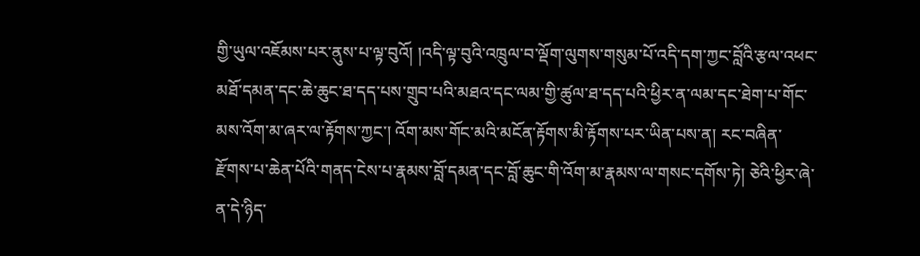གྱི་ཡུལ་འཇོམས་པར་ནུས་པ་ལྟ་བུའོ། །འདི་ལྟ་བུའི་འཁྲུལ་བ་ལྡོག་ལུགས་གསུམ་པོ་འདི་དག་ཀྱང་བློའི་རྩལ་འཕང་མཐོ་དམན་དང་ཆེ་ཆུང་ཐ་དད་པས་གྲུབ་པའི་མཐའ་དང་ལམ་གྱི་ཚུལ་ཐ་དད་པའི་ཕྱིར་ན་ལམ་དང་ཐེག་པ་གོང་མས་འོག་མ་ཞར་ལ་རྟོགས་ཀྱང་། འོག་མས་གོང་མའི་མངོན་རྟོགས་མི་རྟོགས་པར་ཡིན་པས་ན། རང་བཞིན་རྫོགས་པ་ཆེན་པོའི་གནད་ངེས་པ་རྣམས་བློ་དམན་དང་བློ་ཆུང་གི་འོག་མ་རྣམས་ལ་གསང་དགོས་ཏེ། ཅེའི་ཕྱིར་ཞེ་ན་དེ་ཉིད་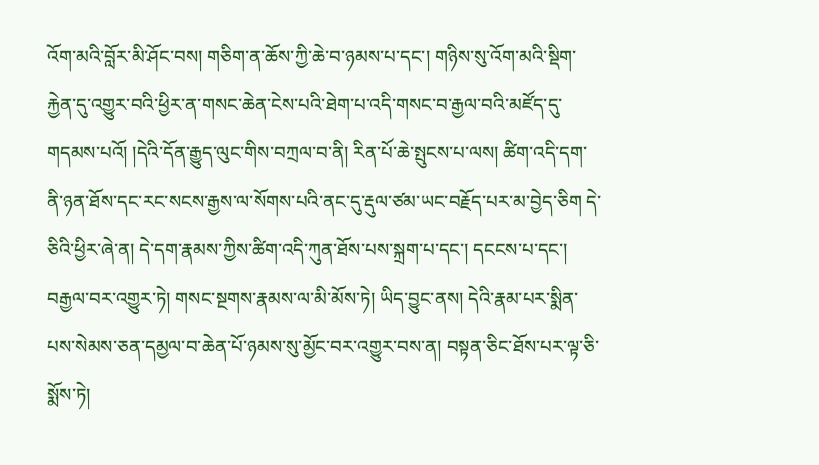འོག་མའི་བློར་མི་ཤོང་བས། གཅིག་ན་ཆོས་ཀྱི་ཆེ་བ་ཉམས་པ་དང་། གཉིས་སུ་འོག་མའི་སྡིག་རྐྱེན་དུ་འགྱུར་བའི་ཕྱིར་ན་གསང་ཆེན་ངེས་པའི་ཐེག་པ་འདི་གསང་བ་རྒྱལ་བའི་མཛོད་དུ་གདམས་པའོ། །དེའི་དོན་རྒྱུད་ལུང་གིས་བཀྲལ་བ་ནི། རིན་པོ་ཆེ་སྤུངས་པ་ལས། ཚིག་འདི་དག་ནི་ཉན་ཐོས་དང་རང་སངས་རྒྱས་ལ་སོགས་པའི་ནང་དུ་རྡུལ་ཙམ་ཡང་བརྗོད་པར་མ་བྱེད་ཅིག དེ་ཅིའི་ཕྱིར་ཞེ་ན། དེ་དག་རྣམས་ཀྱིས་ཚིག་འདི་ཀུན་ཐོས་པས་སྐྲག་པ་དང་། དངངས་པ་དང་། བརྒྱལ་བར་འགྱུར་ཏེ། གསང་སྔགས་རྣམས་ལ་མི་མོས་ཏེ། ཡིད་བྱུང་ནས། དེའི་རྣམ་པར་སྨིན་པས་སེམས་ཅན་དམྱལ་བ་ཆེན་པོ་ཉམས་སུ་མྱོང་བར་འགྱུར་བས་ན། བསྟན་ཅིང་ཐོས་པར་ལྟ་ཅི་སྨོས་ཏེ།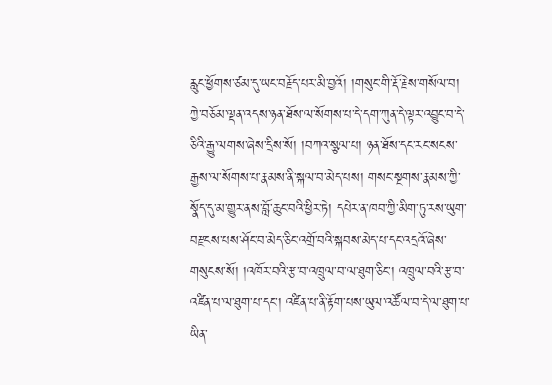རླུང་ཕྱོགས་ཙམ་དུ་ཡང་བརྗོད་པར་མི་བྱའོ། །གསུང་གི་རྡོ་རྗེས་གསོལ་བ། ཀྱེ་བཅོམ་ལྡན་འདས་ཉན་ཐོས་ལ་སོགས་པ་དེ་དག་ཀུན་དེ་ལྟར་འབྱུང་བ་དེ་ཅིའི་རྒྱུ་ལགས་ཞེས་དྲིས་སོ། །བཀའ་སྩལ་པ། ཉན་ཐོས་དང་རང་སངས་རྒྱས་ལ་སོགས་པ་རྣམས་ནི་སྐལ་བ་མེད་པས། གསང་སྔགས་རྣམས་ཀྱི་སྣོད་དུ་མ་གྱུར་ནས་བློ་ཆུང་བའི་ཕྱིར་ཏེ། དཔེར་ན་ཁབ་ཀྱི་མིག་ཏུ་རས་ཡུག་བརྫངས་པས་ཤོང་བ་མེད་ཅིང་འགྲོ་བའི་སྐབས་མེད་པ་དང་འདྲའོ་ཞེས་གསུངས་སོ། །འཁོར་བའི་རྩ་བ་འཁྲུལ་བ་ལ་ཐུག་ཅིང་། འཁྲུལ་བའི་རྩ་བ་འཛིན་པ་ལ་ཐུག་པ་དང་། འཛིན་པ་ནི་རྟོག་པས་ཡུལ་འཚོལ་བ་དེ་ལ་ཐུག་པ་ཡིན་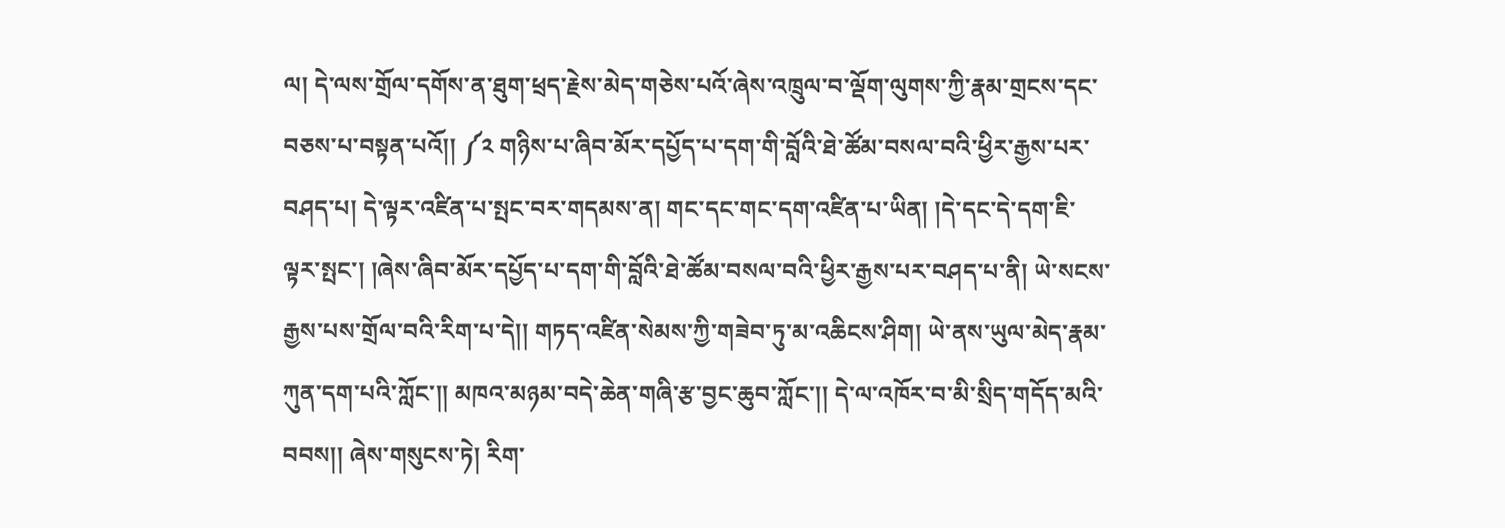ལ། དེ་ལས་གྲོལ་དགོས་ན་ཐུག་ཕྲད་རྗེས་མེད་གཅེས་པའོ་ཞེས་འཁྲུལ་བ་ལྡོག་ལུགས་ཀྱི་རྣམ་གྲངས་དང་བཅས་པ་བསྟན་པའོ།། ༼༢ གཉིས་པ་ཞིབ་མོར་དཔྱོད་པ་དག་གི་བློའི་ཐེ་ཚོམ་བསལ་བའི་ཕྱིར་རྒྱས་པར་བཤད་པ། དེ་ལྟར་འཛིན་པ་སྤང་བར་གདམས་ན། གང་དང་གང་དག་འཛིན་པ་ཡིན། །དེ་དང་དེ་དག་ཇི་ལྟར་སྤང་། །ཞེས་ཞིབ་མོར་དཔྱོད་པ་དག་གི་བློའི་ཐེ་ཚོམ་བསལ་བའི་ཕྱིར་རྒྱས་པར་བཤད་པ་ནི། ཡེ་སངས་རྒྱས་པས་གྲོལ་བའི་རིག་པ་དེ།། གཏད་འཛིན་སེམས་ཀྱི་གཟེབ་ཏུ་མ་འཆིངས་ཤིག། ཡེ་ནས་ཡུལ་མེད་རྣམ་ཀུན་དག་པའི་ཀློང་།། མཁའ་མཉམ་བདེ་ཆེན་གཞི་རྩ་བྱང་ཆུབ་ཀློང་།། དེ་ལ་འཁོར་བ་མི་སྲིད་གདོད་མའི་བབས།། ཞེས་གསུངས་ཏེ། རིག་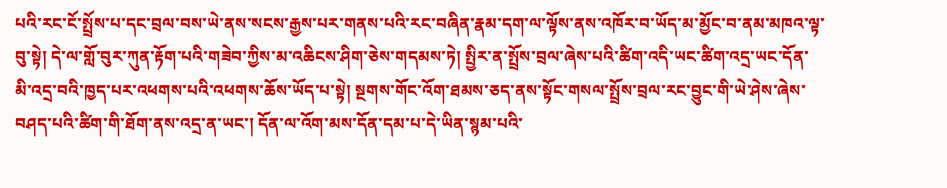པའི་རང་ངོ་སྤྲོས་པ་དང་བྲལ་བས་ཡེ་ནས་སངས་རྒྱས་པར་གནས་པའི་རང་བཞིན་རྣམ་དག་ལ་ལྟོས་ནས་འཁོར་བ་ཡོད་མ་མྱོང་བ་ནམ་མཁའ་ལྟ་བུ་སྟེ། དེ་ལ་གློ་བུར་ཀུན་རྟོག་པའི་གཟེབ་ཀྱིས་མ་འཆིངས་ཤིག་ཅེས་གདམས་ཏེ། སྤྱིར་ན་སྤྲོས་བྲལ་ཞེས་པའི་ཚིག་འདི་ཡང་ཚིག་འདྲ་ཡང་དོན་མི་འདྲ་བའི་ཁྱད་པར་འཕགས་པའི་འཕགས་ཆོས་ཡོད་པ་སྟེ། སྔགས་གོང་འོག་ཐམས་ཅད་ནས་སྟོང་གསལ་སྤྲོས་བྲལ་རང་བྱུང་གི་ཡེ་ཤེས་ཞེས་བཤད་པའི་ཚིག་གི་ཐོག་ནས་འདྲ་ན་ཡང་། དོན་ལ་འོག་མས་དོན་དམ་པ་དེ་ཡིན་སྙམ་པའི་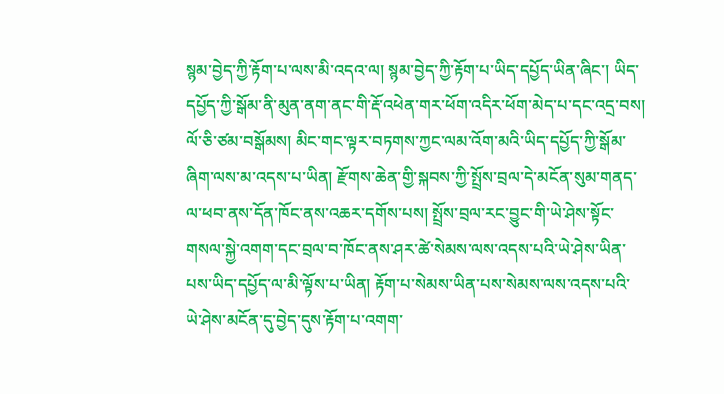སྙམ་བྱེད་ཀྱི་རྟོག་པ་ལས་མི་འདའ་ལ། སྙམ་བྱེད་ཀྱི་རྟོག་པ་ཡིད་དཔྱོད་ཡིན་ཞིང་། ཡིད་དཔྱོད་ཀྱི་སྒོམ་ནི་མུན་ནག་ནང་གི་རྡོ་འཕེན་གར་ཕོག་འདིར་ཕོག་མེད་པ་དང་འདྲ་བས། ལོ་ཅི་ཙམ་བསྒོམས། མིང་གང་ལྟར་བཏགས་ཀྱང་ལམ་འོག་མའི་ཡིད་དཔྱོད་ཀྱི་སྒོམ་ཞིག་ལས་མ་འདས་པ་ཡིན། རྫོགས་ཆེན་གྱི་སྐབས་ཀྱི་སྤྲོས་བྲལ་དེ་མངོན་སུམ་གནད་ལ་ཕབ་ནས་དོན་ཁོང་ནས་འཆར་དགོས་པས། སྤྲོས་བྲལ་རང་བྱུང་གི་ཡེ་ཤེས་སྟོང་གསལ་སྐྱེ་འགག་དང་བྲལ་བ་ཁོང་ནས་ཤར་ཚེ་སེམས་ལས་འདས་པའི་ཡེ་ཤེས་ཡིན་པས་ཡིད་དཔྱོད་ལ་མི་ལྟོས་པ་ཡིན། རྟོག་པ་སེམས་ཡིན་པས་སེམས་ལས་འདས་པའི་ཡེ་ཤེས་མངོན་དུ་བྱེད་དུས་རྟོག་པ་འགག་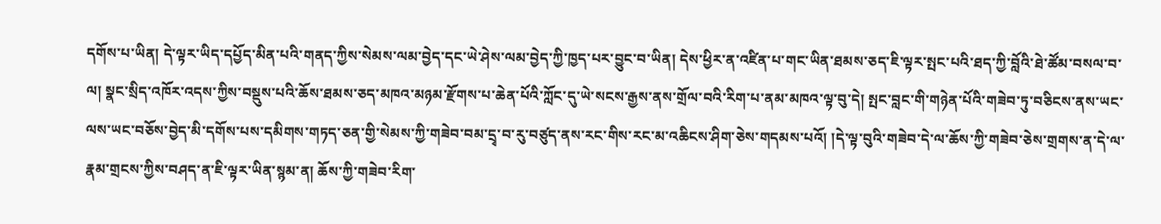དགོས་པ་ཡིན། དེ་ལྟར་ཡིད་དཔྱོད་མིན་པའི་གནད་ཀྱིས་སེམས་ལམ་བྱེད་དང་ཡེ་ཤེས་ལམ་བྱེད་ཀྱི་ཁྱད་པར་བྱུང་བ་ཡིན། དེས་ཕྱིར་ན་འཛིན་པ་གང་ཡིན་ཐམས་ཅད་ཇི་ལྟར་སྤང་པའི་ཐད་ཀྱི་བློའི་ཐེ་ཚོམ་བསལ་བ་ལ། སྣང་སྲིད་འཁོར་འདས་ཀྱིས་བསྡུས་པའི་ཆོས་ཐམས་ཅད་མཁའ་མཉམ་རྫོགས་པ་ཆེན་པོའི་ཀློང་དུ་ཡེ་སངས་རྒྱས་ནས་གྲོལ་བའི་རིག་པ་ནམ་མཁའ་ལྟ་བུ་དེ། སྤང་བླང་གི་གཉེན་པོའི་གཟེབ་ཏུ་བཅིངས་ནས་ཡང་ལས་ཡང་བཅོས་བྱེད་མི་དགོས་པས་དམིགས་གཏད་ཅན་གྱི་སེམས་ཀྱི་གཟེབ་བམ་དྲྭ་བ་རུ་བཙུད་ནས་རང་གིས་རང་མ་འཆིངས་ཤིག་ཅེས་གདམས་པའོ། །དེ་ལྟ་བུའི་གཟེབ་དེ་ལ་ཆོས་ཀྱི་གཟེབ་ཅེས་གྲགས་ན་དེ་ལ་རྣམ་གྲངས་ཀྱིས་བཤད་ན་ཇི་ལྟར་ཡིན་སྙམ་ན། ཆོས་ཀྱི་གཟེབ་རིག་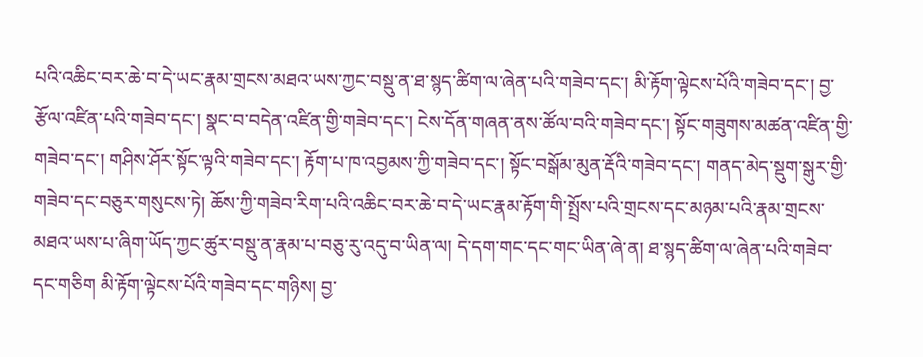པའི་འཆིང་བར་ཆེ་བ་དེ་ཡང་རྣམ་གྲངས་མཐའ་ཡས་ཀྱང་བསྡུ་ན་ཐ་སྙད་ཚིག་ལ་ཞེན་པའི་གཟེབ་དང་། མི་རྟོག་ལྟེངས་པོའི་གཟེབ་དང་། བྱ་རྩོལ་འཛིན་པའི་གཟེབ་དང་། སྣང་བ་བདེན་འཛིན་གྱི་གཟེབ་དང་། ངེས་དོན་གཞན་ནས་ཚོལ་བའི་གཟེབ་དང་། སྟོང་གཟུགས་མཚན་འཛིན་གྱི་གཟེབ་དང་། གཤིས་ཤོར་སྟོང་ལྟའི་གཟེབ་དང་། རྟོག་པ་ཁ་འབྱམས་ཀྱི་གཟེབ་དང་། སྟོང་བསྒོམ་མུན་རྡོའི་གཟེབ་དང་། གནད་མེད་སྡུག་སྒུར་གྱི་གཟེབ་དང་བཅུར་གསུངས་ཏེ། ཆོས་ཀྱི་གཟེབ་རིག་པའི་འཆིང་བར་ཆེ་བ་དེ་ཡང་རྣམ་རྟོག་གི་སྤྲོས་པའི་གྲངས་དང་མཉམ་པའི་རྣམ་གྲངས་མཐའ་ཡས་པ་ཞིག་ཡོད་ཀྱང་ཚུར་བསྡུ་ན་རྣམ་པ་བཅུ་རུ་འདུ་བ་ཡིན་ལ། དེ་དག་གང་དང་གང་ཡིན་ཞེ་ན། ཐ་སྙད་ཚིག་ལ་ཞེན་པའི་གཟེབ་དང་གཅིག མི་རྟོག་ལྟེངས་པོའི་གཟེབ་དང་གཉིས། བྱ་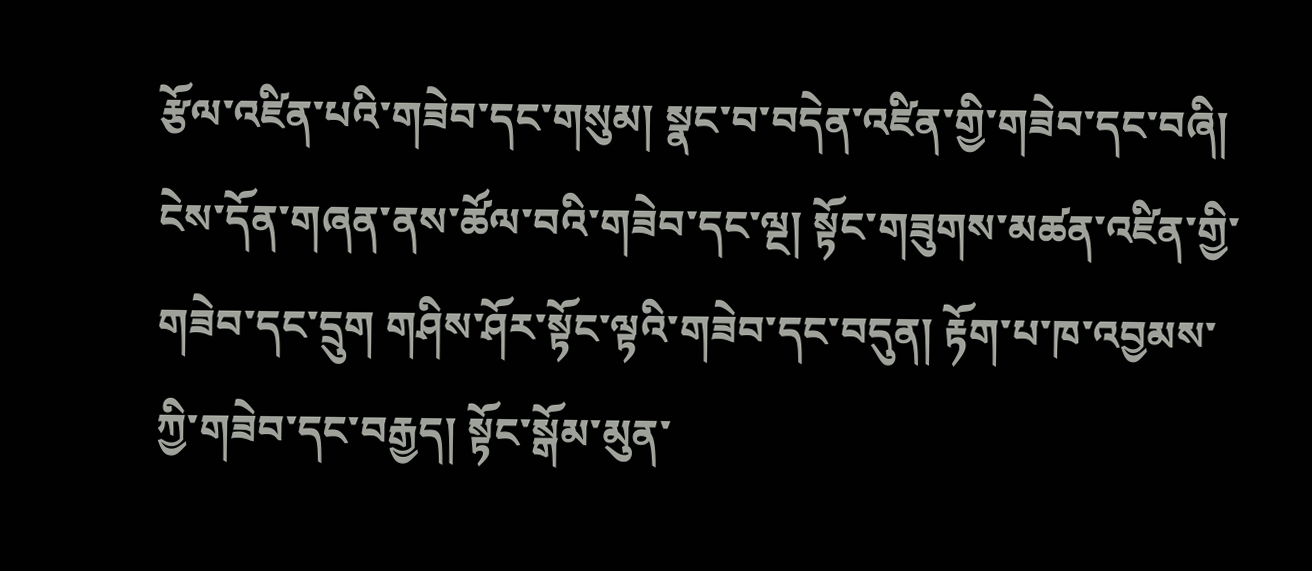རྩོལ་འཛིན་པའི་གཟེབ་དང་གསུམ། སྣང་བ་བདེན་འཛིན་གྱི་གཟེབ་དང་བཞི། ངེས་དོན་གཞན་ནས་ཚོལ་བའི་གཟེབ་དང་ལྔ། སྟོང་གཟུགས་མཚན་འཛིན་གྱི་གཟེབ་དང་དྲུག གཤིས་ཤོར་སྟོང་ལྟའི་གཟེབ་དང་བདུན། རྟོག་པ་ཁ་འབྱམས་ཀྱི་གཟེབ་དང་བརྒྱད། སྟོང་སྒོམ་མུན་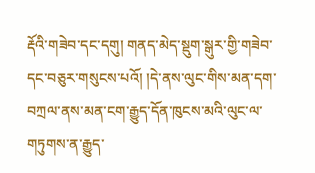རྡོའི་གཟེབ་དང་དགུ། གནད་མེད་སྡུག་སྒུར་གྱི་གཟེབ་དང་བཅུར་གསུངས་པའོ། །དེ་ནས་ལུང་གིས་མན་དག་བཀྲལ་ནས་མན་ངག་རྒྱུད་དོན་ཁུངས་མའི་ལུང་ལ་གཏུགས་ན་རྒྱུད་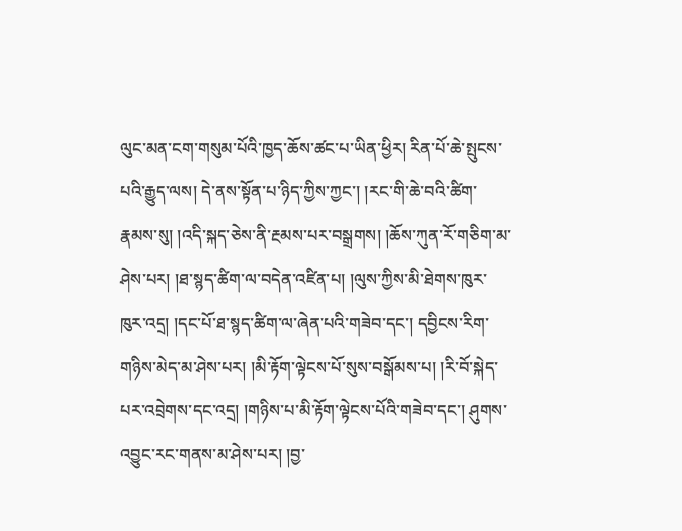ལུང་མན་ངག་གསུམ་པོའི་ཁྱད་ཆོས་ཚང་པ་ཡིན་ཕྱིར། རིན་པོ་ཆེ་སྤུངས་པའི་རྒྱུད་ལས། དེ་ནས་སྟོན་པ་ཉིད་ཀྱིས་ཀྱང་། །རང་གི་ཆེ་བའི་ཚིག་རྣམས་སུ། །འདི་སྐད་ཅེས་ནི་རྔམས་པར་བསྒྲགས། །ཆོས་ཀུན་རོ་གཅིག་མ་ཤེས་པར། །ཐ་སྙད་ཚིག་ལ་བདེན་འཛིན་པ། །ལུས་ཀྱིས་མི་ཐེགས་ཁུར་ཁུར་འདྲ། །དང་པོ་ཐ་སྙད་ཚིག་ལ་ཞེན་པའི་གཟེབ་དང་། དབྱིངས་རིག་གཉིས་མེད་མ་ཤེས་པར། །མི་རྟོག་ལྟེངས་པོ་སུས་བསྒོམས་པ། །རི་བོ་སྐེད་པར་འབྲེགས་དང་འདྲ། །གཉིས་པ་མི་རྟོག་ལྟེངས་པོའི་གཟེབ་དང་། ཤུགས་འབྱུང་རང་གནས་མ་ཤེས་པར། །བྱ་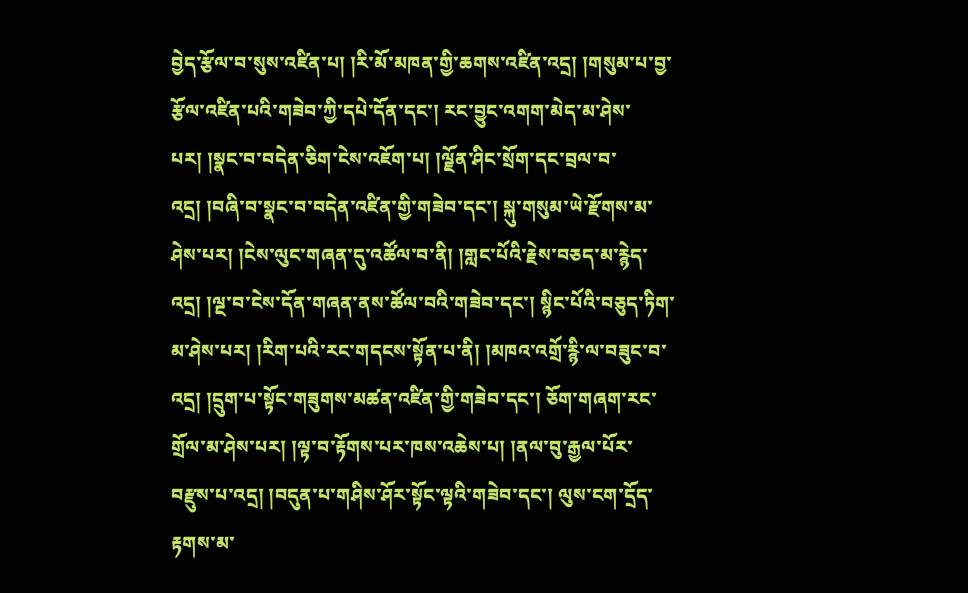བྱེད་རྩོལ་བ་སུས་འཛིན་པ། །རི་མོ་མཁན་གྱི་ཆགས་འཛིན་འདྲ། །གསུམ་པ་བྱ་རྩོལ་འཛིན་པའི་གཟེབ་ཀྱི་དཔེ་དོན་དང་། རང་བྱུང་འགག་མེད་མ་ཤེས་པར། །སྣང་བ་བདེན་ཅིག་ངེས་འཇོག་པ། །ལྗོན་ཤིང་སྲོག་དང་བྲལ་བ་འདྲ། །བཞི་བ་སྣང་བ་བདེན་འཛིན་གྱི་གཟེབ་དང་། སྐུ་གསུམ་ཡེ་རྫོགས་མ་ཤེས་པར། །ངེས་ལུང་གཞན་དུ་འཚོལ་བ་ནི། །གླང་པོའི་རྗེས་བཅད་མ་རྙེད་འདྲ། །ལྔ་བ་ངེས་དོན་གཞན་ནས་ཚོལ་བའི་གཟེབ་དང་། སྙིང་པོའི་བཅུད་ཏིག་མ་ཤེས་པར། །རིག་པའི་རང་གདངས་སྟོན་པ་ནི། །མཁའ་འགྲོ་རྙི་ལ་བཟུང་བ་འདྲ། །དྲུག་པ་སྟོང་གཟུགས་མཚན་འཛིན་གྱི་གཟེབ་དང་། ཅོག་གཞག་རང་གྲོལ་མ་ཤེས་པར། །ལྟ་བ་རྟོགས་པར་ཁས་འཆེས་པ། །ནལ་བུ་རྒྱལ་པོར་བརྫུས་པ་འདྲ། །བདུན་པ་གཤིས་ཤོར་སྟོང་ལྟའི་གཟེབ་དང་། ལུས་ངག་དྲོད་རྟགས་མ་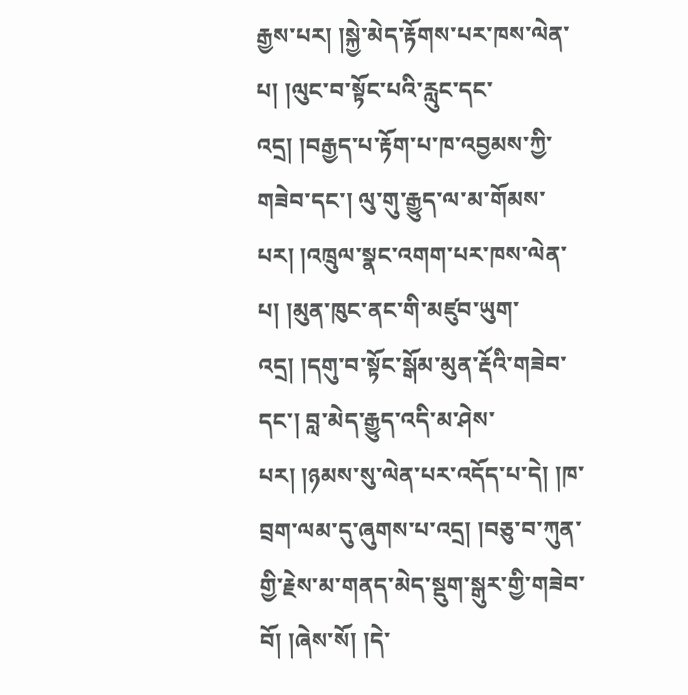རྒྱས་པར། །སྐྱེ་མེད་རྟོགས་པར་ཁས་ལེན་པ། །ལུང་བ་སྟོང་པའི་རླུང་དང་འདྲ། །བརྒྱད་པ་རྟོག་པ་ཁ་འབྱམས་ཀྱི་གཟེབ་དང་། ལུ་གུ་རྒྱུད་ལ་མ་གོམས་པར། །འཁྲུལ་སྣང་འགག་པར་ཁས་ལེན་པ། །མུན་ཁུང་ནང་གི་མཛུབ་ཡུག་འདྲ། །དགུ་བ་སྟོང་སྒོམ་མུན་རྡོའི་གཟེབ་དང་། བླ་མེད་རྒྱུད་འདི་མ་ཤེས་པར། །ཉམས་སུ་ལེན་པར་འདོད་པ་དེ། །ཁ་བྲག་ལམ་དུ་ཞུགས་པ་འདྲ། །བཅུ་བ་ཀུན་གྱི་རྗེས་མ་གནད་མེད་སྡུག་སྒུར་གྱི་གཟེབ་བོ། །ཞེས་སོ། །དེ་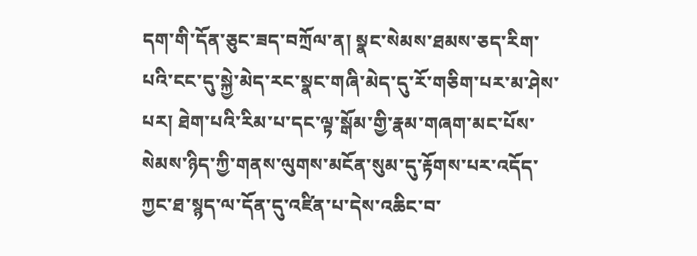དག་གི་དོན་ཅུང་ཟད་བཀྲོལ་ན། སྣང་སེམས་ཐམས་ཅད་རིག་པའི་ངང་དུ་སྐྱེ་མེད་རང་སྣང་གཞི་མེད་དུ་རོ་གཅིག་པར་མ་ཤེས་པར། ཐེག་པའི་རིམ་པ་དང་ལྟ་སྒོམ་གྱི་རྣམ་གཞག་མང་པོས་སེམས་ཉིད་ཀྱི་གནས་ལུགས་མངོན་སུམ་དུ་རྟོགས་པར་འདོད་ཀྱང་ཐ་སྙད་ལ་དོན་དུ་འཛིན་པ་དེས་འཆིང་བ་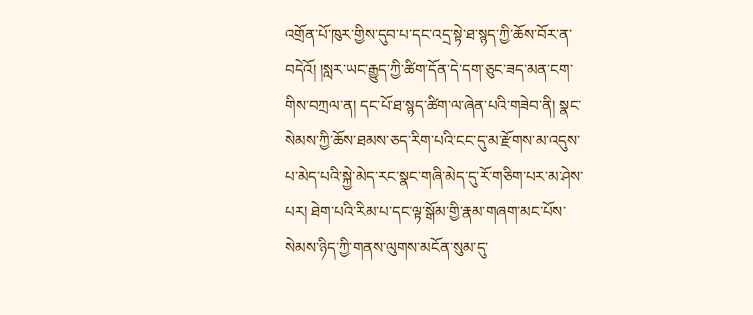འགྲོན་པོ་ཁུར་གྱིས་དུབ་པ་དང་འདྲ་སྟེ་ཐ་སྙད་ཀྱི་ཆོས་བོར་ན་བདེའོ། །སླར་ཡང་རྒྱུད་ཀྱི་ཚིག་དོན་དེ་དག་ཅུང་ཟད་མན་ངག་གིས་བཀྲལ་ན། དང་པོ་ཐ་སྙད་ཚིག་ལ་ཞེན་པའི་གཟེབ་ནི། སྣང་སེམས་ཀྱི་ཆོས་ཐམས་ཅད་རིག་པའི་ངང་དུ་མ་རྫོགས་མ་འདུས་པ་མེད་པའི་སྐྱེ་མེད་རང་སྣང་གཞི་མེད་དུ་རོ་གཅིག་པར་མ་ཤེས་པར། ཐེག་པའི་རིམ་པ་དང་ལྟ་སྒོམ་གྱི་རྣམ་གཞག་མང་པོས་སེམས་ཉིད་ཀྱི་གནས་ལུགས་མངོན་སུམ་དུ་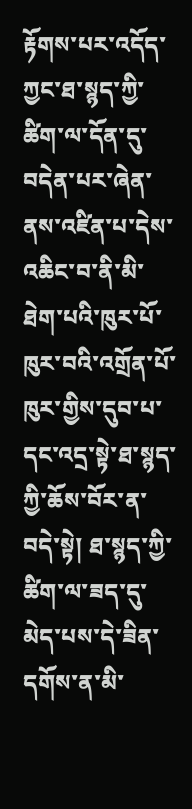རྟོགས་པར་འདོད་ཀྱང་ཐ་སྙད་ཀྱི་ཚིག་ལ་དོན་དུ་བདེན་པར་ཞེན་ནས་འཛིན་པ་དེས་འཆིང་བ་ནི་མི་ཐེག་པའི་ཁུར་པོ་ཁུར་བའི་འགྲོན་པོ་ཁུར་གྱིས་དུབ་པ་དང་འདྲ་སྟེ་ཐ་སྙད་ཀྱི་ཆོས་བོར་ན་བདེ་སྟེ། ཐ་སྙད་ཀྱི་ཚིག་ལ་ཟད་དུ་མེད་པས་དེ་ཟིན་དགོས་ན་མི་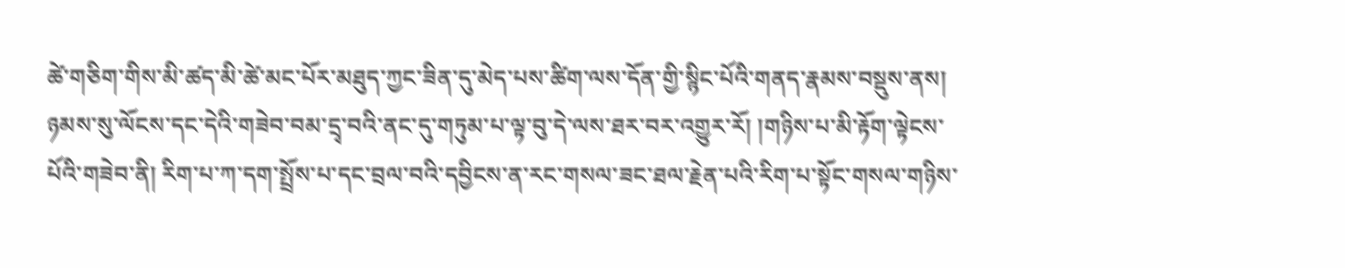ཚེ་གཅིག་གིས་མི་ཚད་མི་ཚེ་མང་པོར་མཐུད་ཀྱང་ཟིན་དུ་མེད་པས་ཚིག་ལས་དོན་གྱི་སྙིང་པོའི་གནད་རྣམས་བསྡུས་ནས། ཉམས་སུ་ལོངས་དང་དེའི་གཟེབ་བམ་དྲྭ་བའི་ནང་དུ་གཏུམ་པ་ལྟ་བུ་དེ་ལས་ཐར་བར་འགྱུར་རོ། །གཉིས་པ་མི་རྟོག་ལྟེངས་པོའི་གཟེབ་ནི། རིག་པ་ཀ་དག་སྤྲོས་པ་དང་བྲལ་བའི་དབྱིངས་ན་རང་གསལ་ཟང་ཐལ་རྗེན་པའི་རིག་པ་སྟོང་གསལ་གཉིས་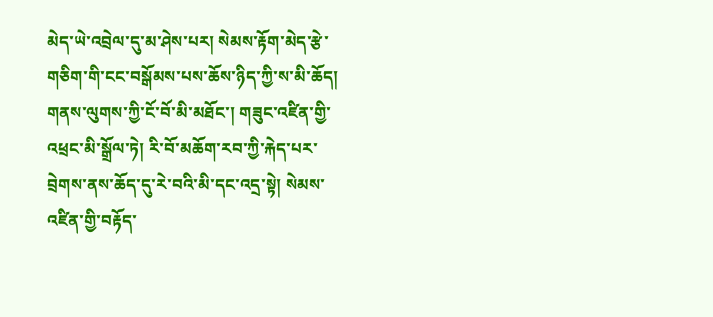མེད་ཡེ་འབྲེལ་དུ་མ་ཤེས་པར། སེམས་རྟོག་མེད་རྩེ་གཅིག་གི་ངང་བསྒོམས་པས་ཆོས་ཉིད་ཀྱི་ས་མི་ཆོད། གནས་ལུགས་ཀྱི་ངོ་བོ་མི་མཐོང་། གཟུང་འཛིན་གྱི་འཕྲང་མི་སྒྲོལ་ཏེ། རི་བོ་མཆོག་རབ་ཀྱི་རྐེད་པར་བྲེགས་ནས་ཆོད་དུ་རེ་བའི་མི་དང་འདྲ་སྟེ། སེམས་འཛིན་གྱི་བརྟོད་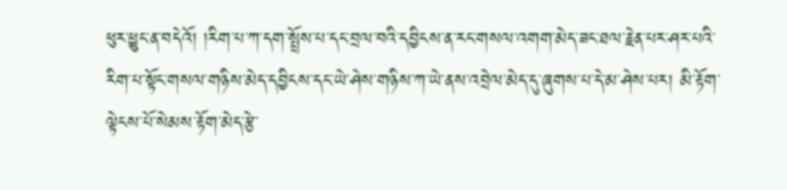ཕུར་ཕྱུང་ན་བདེའོ། །རིག་པ་ཀ་དག་སྤྲོས་པ་དང་བྲལ་བའི་དབྱིངས་ན་རང་གསལ་འགག་མེད་ཟང་ཐལ་རྗེན་པར་ཤར་པའི་རིག་པ་སྟོང་གསལ་གཉིས་མེད་དབྱིངས་དང་ཡེ་ཤེས་གཉིས་ཀ་ཡེ་ནས་འབྲེལ་མེད་དུ་ཞུགས་པ་དེ་མ་ཤེས་པར། མི་རྟོག་ལྟེངས་པོ་སེམས་རྟོག་མེད་རྩེ་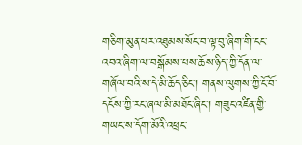གཅིག་མུན་པར་འཐུམས་སོང་བ་ལྟ་བུ་ཞིག་གི་ངང་འབའ་ཞིག་ལ་བསྒོམས་པས་ཆོས་ཉིད་ཀྱི་དོན་ལ་གཞོལ་བའི་ས་དེ་མི་ཆོད་ཅིང་། གནས་ལུགས་ཀྱི་ངོ་བོ་དངོས་ཀྱི་རང་ཞལ་མི་མཐོང་ཞིང་། གཟུང་འཛིན་གྱི་གཡང་ས་དོག་མོའི་འཕྲང་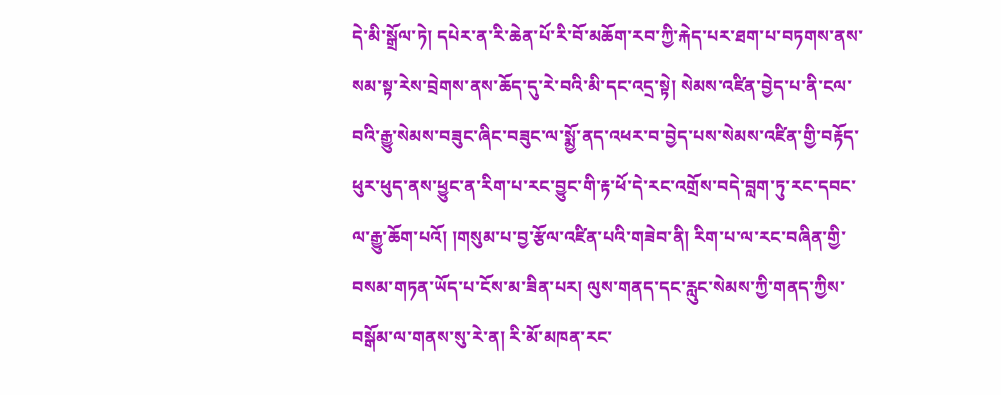དེ་མི་སྒྲོལ་ཏེ། དཔེར་ན་རི་ཆེན་པོ་རི་བོ་མཆོག་རབ་ཀྱི་རྐེད་པར་ཐག་པ་བཏགས་ནས་སམ་སྟ་རེས་བྲེགས་ནས་ཆོད་དུ་རེ་བའི་མི་དང་འདྲ་སྟེ། སེམས་འཛིན་བྱེད་པ་ནི་ངལ་བའི་རྒྱུ་སེམས་བཟུང་ཞིང་བཟུང་ལ་སྨྱོ་ནད་འཕར་བ་བྱེད་པས་སེམས་འཛིན་གྱི་བརྟོད་ཕུར་ཕུད་ནས་ཕྱུང་ན་རིག་པ་རང་བྱུང་གི་རྟ་ཕོ་དེ་རང་འགྲོས་བདེ་བླག་ཏུ་རང་དབང་ལ་རྒྱུ་ཆོག་པའོ། །གསུམ་པ་བྱ་རྩོལ་འཛིན་པའི་གཟེབ་ནི། རིག་པ་ལ་རང་བཞིན་གྱི་བསམ་གཏན་ཡོད་པ་ངོས་མ་ཟིན་པར། ལུས་གནད་དང་རླུང་སེམས་ཀྱི་གནད་ཀྱིས་བསྒོམ་ལ་གནས་སུ་རེ་ན། རི་མོ་མཁན་རང་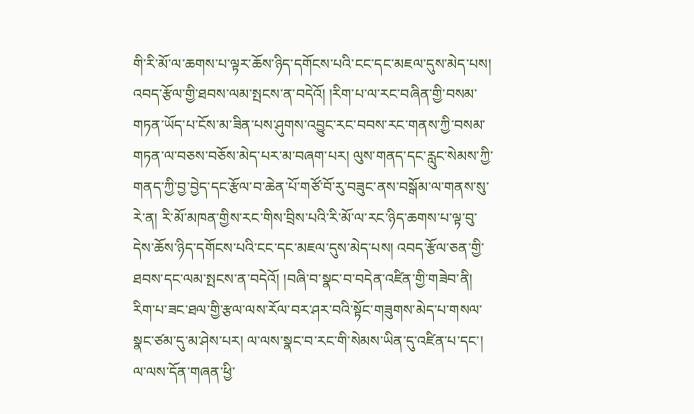གི་རི་མོ་ལ་ཆགས་པ་ལྟར་ཆོས་ཉིད་དགོངས་པའི་ངང་དང་མཇལ་དུས་མེད་པས། འབད་རྩོལ་གྱི་ཐབས་ལམ་སྤངས་ན་བདེའོ། །རིག་པ་ལ་རང་བཞིན་གྱི་བསམ་གཏན་ཡོད་པ་ངོས་མ་ཟིན་པས་ཤུགས་འབྱུང་རང་བབས་རང་གནས་ཀྱི་བསམ་གཏན་ལ་བཅས་བཅོས་མེད་པར་མ་བཞག་པར། ལུས་གནད་དང་རླུང་སེམས་ཀྱི་གནད་ཀྱི་བྱ་བྱེད་དང་རྩོལ་བ་ཆེན་པོ་གཙོ་བོ་རུ་བཟུང་ནས་བསྒོམ་ལ་གནས་སུ་རེ་ན། རི་མོ་མཁན་གྱིས་རང་གིས་བྲིས་པའི་རི་མོ་ལ་རང་ཉིད་ཆགས་པ་ལྟ་བུ་དེས་ཆོས་ཉིད་དགོངས་པའི་ངང་དང་མཇལ་དུས་མེད་པས། འབད་རྩོལ་ཅན་གྱི་ཐབས་དང་ལམ་སྤངས་ན་བདེའོ། །བཞི་བ་སྣང་བ་བདེན་འཛིན་གྱི་གཟེབ་ནི། རིག་པ་ཟང་ཐལ་གྱི་རྩལ་ལས་རོལ་བར་ཤར་བའི་སྟོང་གཟུགས་མེད་པ་གསལ་སྣང་ཙམ་དུ་མ་ཤེས་པར། ལ་ལས་སྣང་བ་རང་གི་སེམས་ཡིན་དུ་འཛིན་པ་དང་། ལ་ལས་དོན་གཞན་ཕྱི་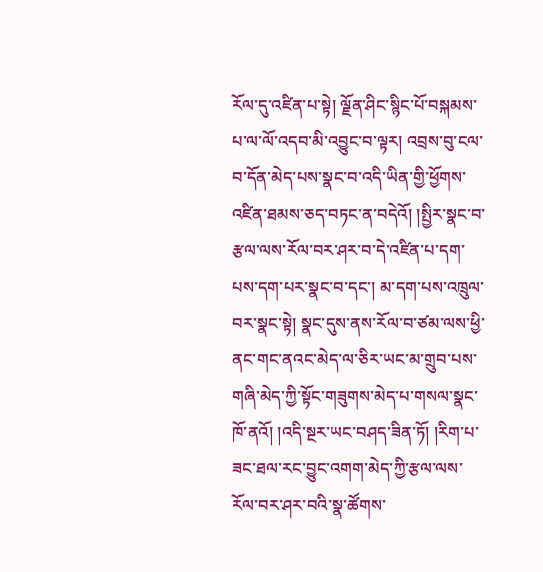རོལ་དུ་འཛིན་པ་སྟེ། ལྗོན་ཤིང་སྙིང་པོ་བསྐམས་པ་ལ་ལོ་འདབ་མི་འབྱུང་བ་ལྟར། འབྲས་བུ་ངལ་བ་དོན་མེད་པས་སྣང་བ་འདི་ཡིན་གྱི་ཕྱོགས་འཛིན་ཐམས་ཅད་བཏང་ན་བདེའོ། །སྤྱིར་སྣང་བ་རྩལ་ལས་རོལ་བར་ཤར་བ་དེ་འཛིན་པ་དག་པས་དག་པར་སྣང་བ་དང་། མ་དག་པས་འཁྲུལ་བར་སྣང་སྟེ། སྣང་དུས་ནས་རོལ་བ་ཙམ་ལས་ཕྱི་ནང་གང་ནའང་མེད་ལ་ཅིར་ཡང་མ་གྲུབ་པས་གཞི་མེད་ཀྱི་སྟོང་གཟུགས་མེད་པ་གསལ་སྣང་ཁོ་ནའོ། །འདི་སྔར་ཡང་བཤད་ཟིན་ཏོ། །རིག་པ་ཟང་ཐལ་རང་བྱུང་འགག་མེད་ཀྱི་རྩལ་ལས་རོལ་བར་ཤར་བའི་སྣ་ཚོགས་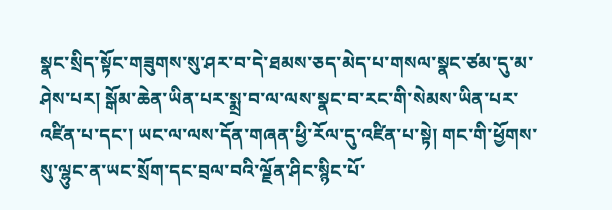སྣང་སྲིད་སྟོང་གཟུགས་སུ་ཤར་བ་དེ་ཐམས་ཅད་མེད་པ་གསལ་སྣང་ཙམ་དུ་མ་ཤེས་པར། སྒོམ་ཆེན་ཡིན་པར་སྨྲ་བ་ལ་ལས་སྣང་བ་རང་གི་སེམས་ཡིན་པར་འཛིན་པ་དང་། ཡང་ལ་ལས་དོན་གཞན་ཕྱི་རོལ་དུ་འཛིན་པ་སྟེ། གང་གི་ཕྱོགས་སུ་ལྷུང་ན་ཡང་སྲོག་དང་བྲལ་བའི་ལྗོན་ཤིང་སྙིང་པོ་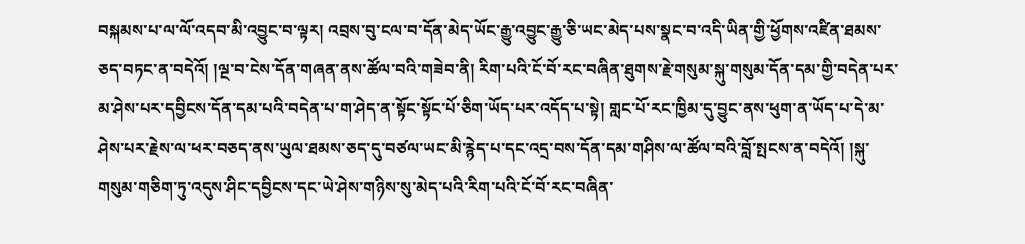བསྐམས་པ་ལ་ལོ་འདབ་མི་འབྱུང་བ་ལྟར། འབྲས་བུ་ངལ་བ་དོན་མེད་ཡོང་རྒྱུ་འབྱུང་རྒྱུ་ཅི་ཡང་མེད་པས་སྣང་བ་འདི་ཡིན་གྱི་ཕྱོགས་འཛིན་ཐམས་ཅད་བཏང་ན་བདེའོ། །ལྔ་བ་ངེས་དོན་གཞན་ནས་ཚོལ་བའི་གཟེབ་ནི། རིག་པའི་ངོ་བོ་རང་བཞིན་ཐུགས་རྗེ་གསུམ་སྐུ་གསུམ་དོན་དམ་གྱི་བདེན་པར་མ་ཤེས་པར་དབྱིངས་དོན་དམ་པའི་བདེན་པ་ག་ཤེད་ན་སྟོང་སྟོང་པོ་ཅིག་ཡོད་པར་འདོད་པ་སྟེ། གླང་པོ་རང་ཁྱིམ་དུ་བྱུང་ནས་ཕུག་ན་ཡོད་པ་དེ་མ་ཤེས་པར་རྗེས་ལ་ཕར་བཅད་ནས་ཡུལ་ཐམས་ཅད་དུ་བཙལ་ཡང་མི་རྙེད་པ་དང་འདྲ་བས་དོན་དམ་གཤིས་ལ་ཚོལ་བའི་བློ་སྤངས་ན་བདེའོ། །སྐུ་གསུམ་གཅིག་ཏུ་འདུས་ཤིང་དབྱིངས་དང་ཡེ་ཤེས་གཉིས་སུ་མེད་པའི་རིག་པའི་ངོ་བོ་རང་བཞིན་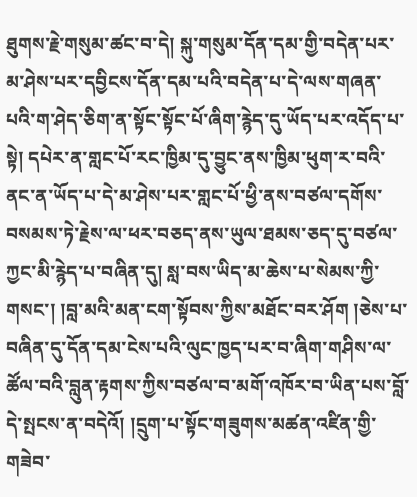ཐུགས་རྗེ་གསུམ་ཚང་བ་དེ། སྐུ་གསུམ་དོན་དམ་གྱི་བདེན་པར་མ་ཤེས་པར་དབྱིངས་དོན་དམ་པའི་བདེན་པ་དེ་ལས་གཞན་པའི་ག་ཤེད་ཅིག་ན་སྟོང་སྟོང་པོ་ཞིག་རྙེད་དུ་ཡོད་པར་འདོད་པ་སྟེ། དཔེར་ན་གླང་པོ་རང་ཁྱིམ་དུ་བྱུང་ནས་ཁྱིམ་ཕུག་ར་བའི་ནང་ན་ཡོད་པ་དེ་མ་ཤེས་པར་གླང་པོ་ཕྱི་ནས་བཙལ་དགོས་བསམས་ཏེ་རྗེས་ལ་ཕར་བཅད་ནས་ཡུལ་ཐམས་ཅད་དུ་བཙལ་ཀྱང་མི་རྙེད་པ་བཞིན་དུ། སླ་བས་ཡིད་མ་ཆེས་པ་སེམས་ཀྱི་གསང་། །བླ་མའི་མན་ངག་སྟོབས་ཀྱིས་མཐོང་བར་ཤོག །ཅེས་པ་བཞིན་དུ་དོན་དམ་ངེས་པའི་ལུང་ཁྱད་པར་བ་ཞིག་གཤིས་ལ་ཚོལ་བའི་བླུན་རྟགས་ཀྱིས་བཙལ་བ་མགོ་འཁོར་བ་ཡིན་པས་བློ་དེ་སྤངས་ན་བདེའོ། །དྲུག་པ་སྟོང་གཟུགས་མཚན་འཛིན་གྱི་གཟེབ་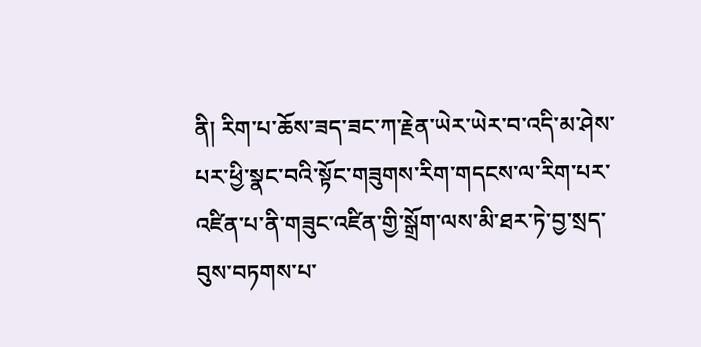ནི། རིག་པ་ཆོས་ཟད་ཟང་ཀ་རྗེན་ཡེར་ཡེར་བ་འདི་མ་ཤེས་པར་ཕྱི་སྣང་བའི་སྟོང་གཟུགས་རིག་གདངས་ལ་རིག་པར་འཛིན་པ་ནི་གཟུང་འཛིན་གྱི་སྒྲོག་ལས་མི་ཐར་ཏེ་བྱ་སྲད་བུས་བཏགས་པ་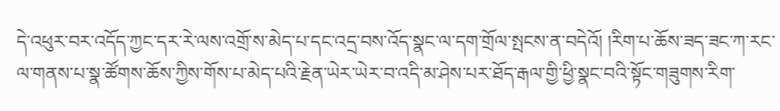དེ་འཕུར་བར་འདོད་ཀྱང་དར་རེ་ལས་འགྲོ་ས་མེད་པ་དང་འདྲ་བས་འོད་སྣང་ལ་དག་གྲོལ་སྤངས་ན་བདེའོ། །རིག་པ་ཆོས་ཟད་ཟང་ཀ་རང་ལ་གནས་པ་སྣ་ཚོགས་ཆོས་ཀྱིས་གོས་པ་མེད་པའི་རྗེན་ཡེར་ཡེར་བ་འདི་མ་ཤེས་པར་ཐོད་རྒལ་གྱི་ཕྱི་སྣང་བའི་སྟོང་གཟུགས་རིག་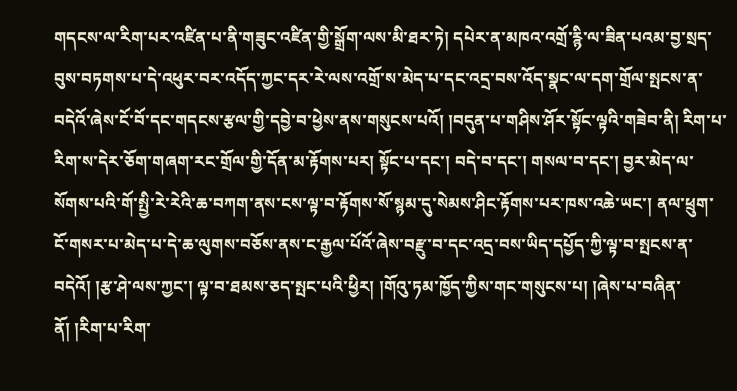གདངས་ལ་རིག་པར་འཛིན་པ་ནི་གཟུང་འཛིན་གྱི་སྒྲོག་ལས་མི་ཐར་ཏེ། དཔེར་ན་མཁའ་འགྲོ་རྙི་ལ་ཟིན་པའམ་བྱ་སྲད་བུས་བཏགས་པ་དེ་འཕུར་བར་འདོད་ཀྱང་དར་རེ་ལས་འགྲོ་ས་མེད་པ་དང་འདྲ་བས་འོད་སྣང་ལ་དག་གྲོལ་སྤངས་ན་བདེའོ་ཞེས་ངོ་བོ་དང་གདངས་རྩལ་གྱི་དབྱེ་བ་ཕྱེས་ནས་གསུངས་པའོ། །བདུན་པ་གཤིས་ཤོར་སྟོང་ལྟའི་གཟེབ་ནི། རིག་པ་རིག་ས་དེར་ཅོག་གཞག་རང་གྲོལ་གྱི་དོན་མ་རྟོགས་པར། སྟོང་པ་དང་། བདེ་བ་དང་། གསལ་བ་དང་། བྱར་མེད་ལ་སོགས་པའི་གོ་སྤྱི་རེ་རེའི་ཆ་བཀག་ནས་ངས་ལྟ་བ་རྟོགས་སོ་སྙམ་དུ་སེམས་ཤིང་རྟོགས་པར་ཁས་འཆེ་ཡང་། ནལ་ཕྲུག་ངོ་གསར་པ་མེད་པ་དེ་ཆ་ལུགས་བཅོས་ནས་ང་རྒྱལ་པོའོ་ཞེས་བརྫུ་བ་དང་འདྲ་བས་ཡིད་དཔྱོད་ཀྱི་ལྟ་བ་སྤངས་ན་བདེའོ། །རྩ་ཤེ་ལས་ཀྱང་། ལྟ་བ་ཐམས་ཅད་སྤང་པའི་ཕྱིར། །གོའུ་ཏམ་ཁྱོད་ཀྱིས་གང་གསུངས་པ། །ཞེས་པ་བཞིན་ནོ། །རིག་པ་རིག་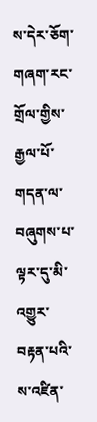ས་དེར་ཅོག་གཞག་རང་གྲོལ་གྱིས་རྒྱལ་པོ་གདན་ལ་བཞུགས་པ་ལྟར་དུ་མི་འགྱུར་བརྟན་པའི་ས་འཛིན་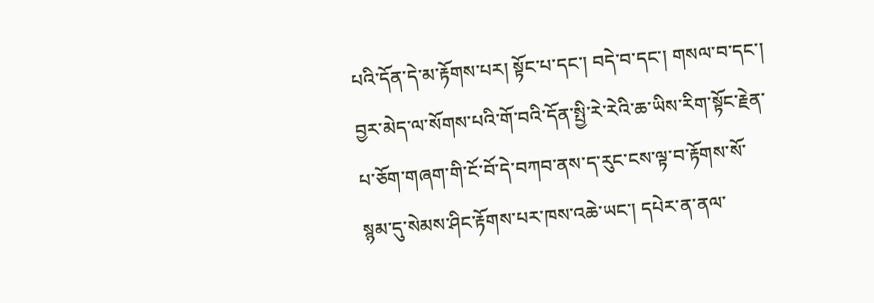པའི་དོན་དེ་མ་རྟོགས་པར། སྟོང་པ་དང་། བདེ་བ་དང་། གསལ་བ་དང་། བྱར་མེད་ལ་སོགས་པའི་གོ་བའི་དོན་སྤྱི་རེ་རེའི་ཆ་ཡིས་རིག་སྟོང་རྗེན་པ་ཅོག་གཞག་གི་ངོ་བོ་དེ་བཀབ་ནས་ད་རུང་ངས་ལྟ་བ་རྟོགས་སོ་སྙམ་དུ་སེམས་ཤིང་རྟོགས་པར་ཁས་འཆེ་ཡང་། དཔེར་ན་ནལ་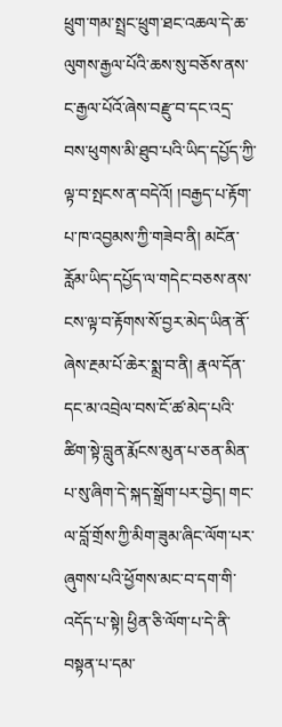ཕྲུག་གམ་སྤྲང་ཕྲུག་ཐང་འཆལ་དེ་ཆ་ལུགས་རྒྱལ་པོའི་ཆས་སུ་བཅོས་ནས་ང་རྒྱལ་པོའོ་ཞེས་བརྫུ་བ་དང་འདྲ་བས་ཕུགས་མི་ཐུབ་པའི་ཡིད་དཔྱོད་ཀྱི་ལྟ་བ་སྤངས་ན་བདེའོ། །བརྒྱད་པ་རྟོག་པ་ཁ་འབྱམས་ཀྱི་གཟེབ་ནི། མངོན་རློམ་ཡིད་དཔྱོད་ལ་གདེང་བཅས་ནས་ངས་ལྟ་བ་རྟོགས་སོ་བྱར་མེད་ཡིན་ནོ་ཞེས་རྔམ་པོ་ཆེར་སྨྲ་བ་ནི། རྣལ་དོན་དང་མ་འབྲེལ་བས་ངོ་ཚ་མེད་པའི་ཚིག་སྟེ་བླུན་རྨོངས་མུན་པ་ཅན་མིན་པ་སུ་ཞིག་དེ་སྐད་སྒྲོག་པར་བྱེད། གང་ལ་བློ་གྲོས་ཀྱི་མིག་ཟུམ་ཞིང་ལོག་པར་ཞུགས་པའི་ཕྱོགས་མང་བ་དག་གི་འདོད་པ་སྟེ། ཕྱིན་ཅི་ལོག་པ་དེ་ནི་བསྟན་པ་དམ་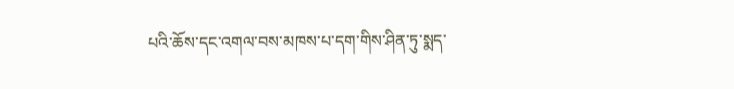པའི་ཆོས་དང་འགལ་བས་མཁས་པ་དག་གིས་ཤིན་ཏུ་སྨད་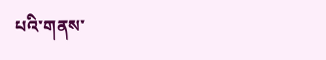པའི་གནས་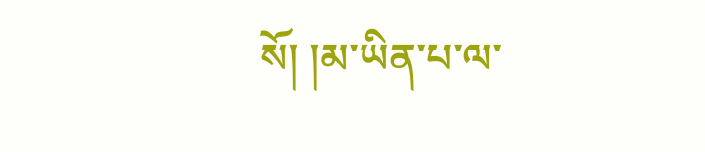སོ། །མ་ཡིན་པ་ལ་